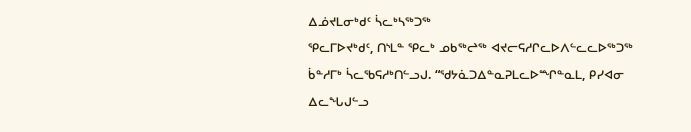ᐃᓅᔪᒪᓂᒃᑯᑦ ᓵᓚᒃᓴᖅᑐᖅ
ᕿᓚᒥᐅᔪᒃᑯᑦ, ᑎᔅᒪᓐ ᕿᓚᒃ ᓄᑲᖅᖠᖅ ᐊᔪᓕᕋᓱᒋᓚᐅᐱᓪᓚᓚᐅᖅᑐᖅ ᑳᓐᓱᒥᒃ ᓵᓚᖃᕋᓱᒃᑎᓪᓗᒍ. “ᖁᔭᓈᑐᐃᓐᓇᕈᒪᓚᐅᙱᓐᓇᒪ, ᑭᓯᐊᓂ ᐃᓚᖓᒍᓪᓗ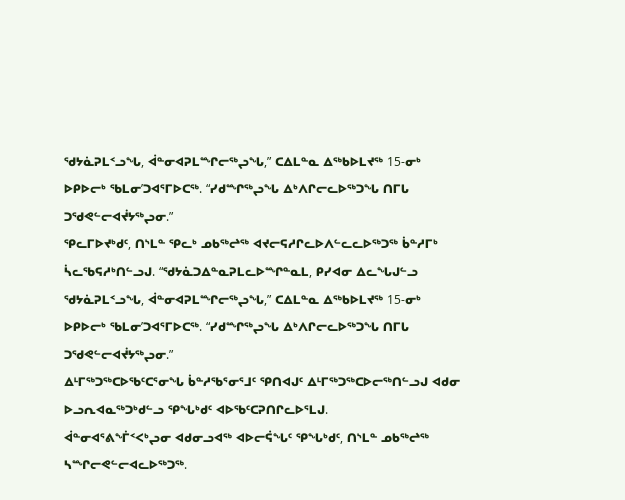ᖁᔭᓈᕈᒪᑉᓗᖓ, ᐋᓐᓂᐊᕈᒪᙱᓕᖅᖢᖓ,” ᑕᐃᒪᓐᓇ ᐃᖅᑲᐅᒪᔪᖅ 15-ᓂᒃ ᐅᑭᐅᓕᒃ ᖃᒪᓂ’ᑐᐊᕐᒥᐅᑕᖅ. “ᓯᑯᙱᖅᖢᖓ ᐃᒃᐱᒋᓕᓚᐅᖅᑐᖓ ᑎᒥᒐ ᑐᖁᕙᓪᓕᐊᔫᔭᖅᖢᓂ.”
ᕿᓚᒥᐅᔪᒃᑯᑦ, ᑎᔅᒪᓐ ᕿᓚᒃ ᓄᑲᖅᖠᖅ ᐊᔪᓕᕋᓱᒋᓚᐅᐱᓪᓚᓚᐅᖅᑐᖅ ᑳᓐᓱᒥᒃ ᓵᓚᖃᕋᓱᒃᑎᓪᓗᒍ. “ᖁᔭᓈᑐᐃᓐᓇᕈᒪᓚᐅᙱᓐᓇᒪ, ᑭᓯᐊᓂ ᐃᓚᖓᒍᓪᓗ ᖁᔭᓈᕈᒪᑉᓗᖓ, ᐋᓐᓂᐊᕈᒪᙱᓕᖅᖢᖓ,” ᑕᐃᒪᓐᓇ ᐃᖅᑲᐅᒪᔪᖅ 15-ᓂᒃ ᐅᑭᐅᓕᒃ ᖃᒪᓂ’ᑐᐊᕐᒥᐅᑕᖅ. “ᓯᑯᙱᖅᖢᖓ ᐃᒃᐱᒋᓕᓚᐅᖅᑐᖓ ᑎᒥᒐ ᑐᖁᕙᓪᓕᐊᔫᔭᖅᖢᓂ.”
ᐃᒻᒥᖅᑐᖅᑕᐅᖃᑦᑕᕐᓂᖓ ᑳᓐᓱᖃᕐᓂᕐᒧᑦ ᕿᑎᐊᒍᑦ ᐃᒻᒥᖅᑐᖅᑕᐅᓕᖅᑎᓪᓗᒍ ᐊᑯᓂ ᐅᓗᕆᐊᓇᖅᑐᒃᑯᓪᓗ ᕿᖓᒃᑯᑦ ᐊᐅᖃᑦᑕᕈᑎᒋᓚᐅᕐᒪᒍ.
ᐋᓐᓂᐊᕐᕕᖕᒦᑉᐸᒃᖢᓂ ᐊᑯᓂᓗᐊᖅ ᐊᐅᓕᕌᖓᑦ ᕿᖓᒃᑯᑦ, ᑎᔅᒪᓐ ᓄᑲᖅᖠᖅ ᓴᙱᓕᕙᓪᓕᐊᓚᐅᖅᑐᖅ.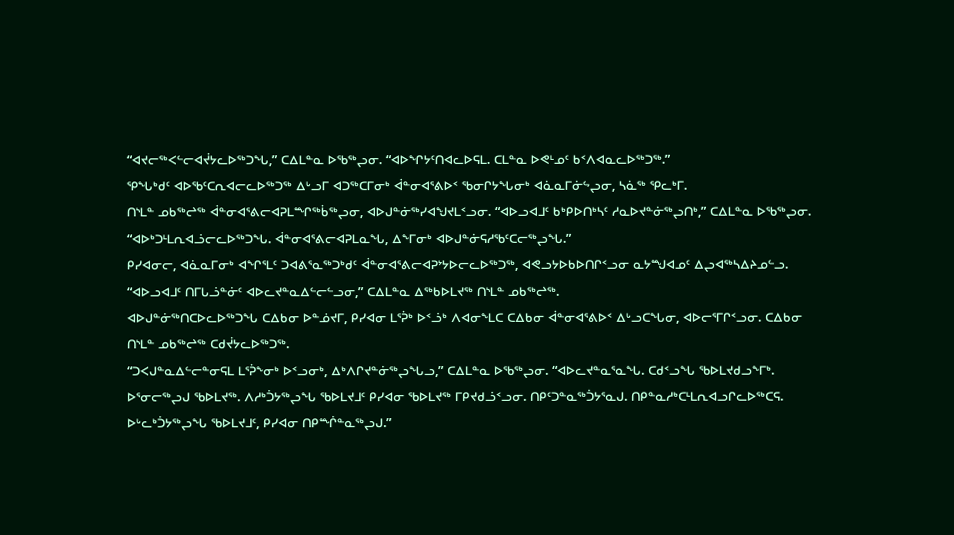“ᐊᔪᓕᖅᐸᓪᓕᐊᔫᔭᓚᐅᖅᑐᖓ,” ᑕᐃᒪᓐᓇ ᐅᖃᖅᖢᓂ. “ᐊᐅᖏᔭᑦᑎᐊᓚᐅᕋᒪ. ᑕᒪᓐᓇ ᐅᕙᒻᓄᑦ ᑲᑉᐱᐊᓇᓚᐅᖅᑐᖅ.”
ᕿᖓᒃᑯᑦ ᐊᐅᖃᑦᑕᕆᐊᓕᓚᐅᖅᑐᖅ ᐃᒡᓗᒥ ᐊᑐᖅᑕᒥᓂᒃ ᐋᓐᓂᐊᕐᕕᐅᑉ ᖃᓂᒋᔭᖓᓂᒃ ᐊᓈᓇᒥᓃᖦᖢᓂ, ᓴᓈᖅ ᕿᓚᒃᒥ.
ᑎᔅᒪᓐ ᓄᑲᖅᖠᖅ ᐋᓐᓂᐊᕐᕕᓕᐊᕈᒪᙱᖅᑳᖅᖢᓂ, ᐊᐅᒍᓐᓃᖅᓯᐊᖑᔪᒪᑉᓗᓂ. “ᐊᐅᓗᐊᒧᑦ ᑲᒃᑭᐅᑎᒃᓴᑦ ᓱᓇᐅᔪᓐᓃᖅᖢᑎᒃ,” ᑕᐃᒪᓐᓇ ᐅᖃᖅᖢᓂ. “ᐊᐅᒃᑐᒻᒪᕆᐊᓘᓕᓚᐅᖅᑐᖓ. ᐋᓐᓂᐊᕐᕕᓕᐊᕈᒪᓇᖓ, ᐃᖕᒥᓂᒃ ᐊᐅᒍᓐᓃᕋᓱᖃᑦᑕᓕᖅᖢᖓ.”
ᑭᓯᐊᓂᓕ, ᐊᓈᓇᒥᓂᒃ ᐊᖏᕐᒪᑦ ᑐᐊᕕᕐᓇᖅᑐᒃᑯᑦ ᐋᓐᓂᐊᕐᕕᓕᐊᕈᔾᔭᐅᓕᓚᐅᖅᑐᖅ, ᐊᕙᓗᔭᐅᑲᐅᑎᒋᑉᓗᓂ ᓇᔭᙳᐊᓄᑦ ᐃᖢᐊᖅᓴᐃᔨᓄᓪᓗ.
“ᐊᐅᓗᐊᒧᑦ ᑎᒥᒐᓘᓐᓃᑦ ᐊᐅᓚᔪᓐᓇᐃᓪᓕᓪᓗᓂ,” ᑕᐃᒪᓐᓇ ᐃᖅᑲᐅᒪᔪᖅ ᑎᔅᒪᓐ ᓄᑲᖅᖠᖅ.
ᐊᐅᒍᓐᓃᖅᑎᑕᐅᓚᐅᖅᑐᖓ ᑕᐃᑲᓂ ᐅᓐᓅᔪᒥ, ᑭᓯᐊᓂ ᒪᕐᕉᒃ ᐅᑉᓘᒃ ᐱᐊᓂᖕᒪᑕ ᑕᐃᑲᓂ ᐋᓐᓂᐊᕐᕕᐅᑉ ᐃᒡᓗᑕᖓᓂ, ᐊᐅᓕᕐᒥᒋᑉᓗᓂ. ᑕᐃᑲᓂ ᑎᔅᒪᓐ ᓄᑲᖅᖠᖅ ᑕᑯᔫᔭᓚᐅᖅᑐᖅ.
“ᑐᐸᒍᓐᓇᐃᓪᓕᓐᓂᕋᒪ ᒪᕐᕉᖕᓂᒃ ᐅᑉᓗᓂᒃ, ᐃᒃᐱᒋᔪᓐᓃᖅᖢᖓᓗ,” ᑕᐃᒪᓐᓇ ᐅᖃᖅᖢᓂ. “ᐊᐅᓚᔪᓐᓇᕐᓇᖓ. ᑕᑯᑉᓗᖓ ᖃᐅᒪᔪᑯᓗᖕᒥᒃ. ᐅᕐᓂᓕᖅᖢᒍ ᖃᐅᒪᔪᖅ. ᐱᓱᒃᑑᔭᖅᖢᖓ ᖃᐅᒪᔪᒧᑦ ᑭᓯᐊᓂ ᖃᐅᒪᔪᖅ ᒥᑭᔪᑯᓘᑉᓗᓂ. ᑎᑭᑦᑐᓐᓇᖅᑑᔭᕐᓇᒍ. ᑎᑭᓐᓇᓱᒃᑕᒻᒪᕆᐊᓗᒋᓚᐅᖅᑕᕋ. ᐅᒡᓚᒃᑑᔭᖅᖢᖓ ᖃᐅᒪᔪᒧᑦ, ᑭᓯᐊᓂ ᑎᑭᙲᓐᓇᖅᖢᒍ.”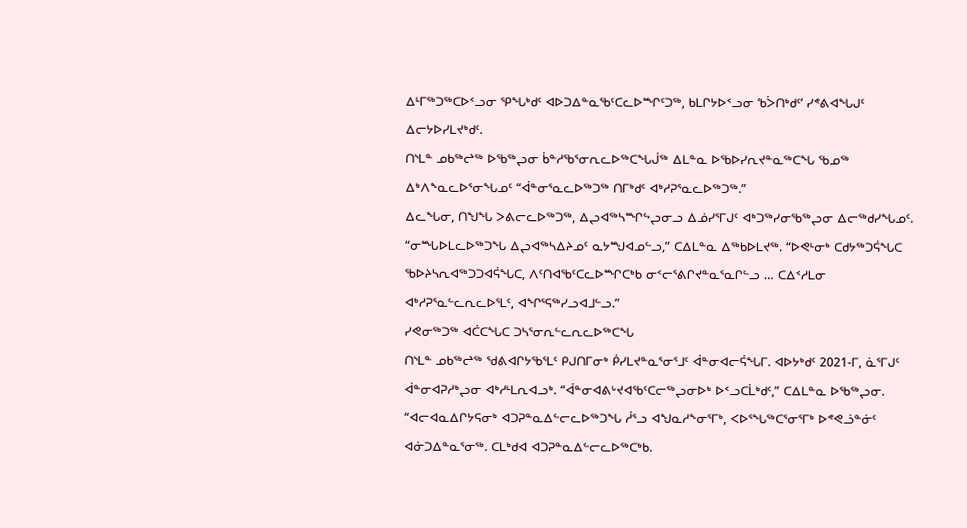ᐃᒻᒥᖅᑐᖅᑕᐅᑉᓗᓂ ᕿᖓᒃᑯᑦ ᐊᐅᑐᐃᓐᓇᖃᑦᑕᓚᐅᙱᑦᑐᖅ, ᑲᒪᒋᔭᐅᑉᓗᓂ ‘ᑲᐴᑎᒃᑯᑦ’ ᓯᕝᕕᐊᖓᒍᑦ ᐃᓕᔭᐅᓯᒪᔪᒃᑯᑦ.
ᑎᔅᒪᓐ ᓄᑲᖅᖠᖅ ᐅᖃᖅᖢᓂ ᑳᓐᓱᖃᕐᓂᕆᓚᐅᖅᑕᖓᒎᖅ ᐃᒪᓐᓇ ᐅᖃᐅᓯᕆᔪᓐᓇᖅᑕᖓ ᖃᓄᖅ ᐃᒃᐱᖕᓇᓚᐅᕐᓂᖓᓄᑦ “ᐋᓐᓂᕐᓇᓚᐅᖅᑐᖅ ᑎᒥᒃᑯᑦ ᐊᒃᓱᕈᕐᓇᓚᐅᖅᑐᖅ.”
ᐃᓚᖓᓂ, ᑎᖑᖓ ᐳᕕᓕᓚᐅᖅᑐᖅ, ᐃᖢᐊᖅᓴᙱᖦᖢᓂᓗ ᐃᓅᓯᕐᒥᒍᑦ ᐊᒃᑐᖅᓯᓂᖃᖅᖢᓂ ᐃᓕᖅᑯᓯᖓᓄᑦ. “ᓂᙵᐅᒪᓚᐅᖅᑐᖓ ᐃᖢᐊᖅᓴᐃᔨᓄᑦ ᓇᔭᙳᐊᓄᓪᓗ,” ᑕᐃᒪᓐᓇ ᐃᖅᑲᐅᒪᔪᖅ. “ᐅᕙᒻᓂᒃ ᑕᑯᔭᖅᑐᕌᖓᑕ ᖃᐅᔨᓴᕆᐊᖅᑐᑐᐊᕌᖓᑕ, ᐱᑦᑎᐊᖃᑦᑕᓚᐅᙱᑕᒃᑲ ᓂᑉᓕᕐᕕᒋᔪᓐᓇᕐᓇᒋᓪᓗ … ᑕᐃᑉᓱᒪᓂ ᐊᒃᓱᕈᕐᓇᓪᓚᕆᓚᐅᕐᒪᑦ, ᐊᖏᕐᕋᖅᓯᓗᐊᒧᓪᓗ.”
ᓯᕙᓂᖅᑐᖅ ᐊᑖᑕᖓᑕ ᑐᓴᕐᓂᕆᓪᓚᕆᓚᐅᖅᑕᖓ
ᑎᔅᒪᓐ ᓄᑲᖅᖠᖅ ᖁᕕᐊᒋᔭᖃᕐᒪᑦ ᑭᒍᑎᒥᓂᒃ ᑮᓯᒪᔪᓐᓇᕐᓂᕐᒧᑦ ᐋᓐᓂᐊᓕᕌᖓᒥ. ᐊᐅᔭᒃᑯᑦ 2021-ᒥ, ᓈᕐᒥᒍᑦ ᐋᓐᓂᐊᕈᓱᒃᖢᓂ ᐊᒃᓱᒻᒪᕆᐊᓗᒃ. “ᐋᓐᓂᐊᕕᒡᔪᐊᖃᑦᑕᓕᖅᖢᓂᐅᒃ ᐅᑉᓗᑕᒫᒃᑯᑦ,” ᑕᐃᒪᓐᓇ ᐅᖃᖅᖢᓂ.
“ᐊᓕᐊᓇᐃᒋᔭᕋᓂᒃ ᐊᑐᕈᓐᓇᐃᓪᓕᓚᐅᖅᑐᖓ ᓲᕐᓗ ᐊᖑᓇᓱᖕᓂᕐᒥᒃ, ᐸᐅᕐᖓᖅᑕᕐᓂᕐᒥᒃ ᐅᕝᕙᓘᓐᓃᑦ ᐊᓃᑐᐃᓐᓇᕐᓂᖅ. ᑕᒪᒃᑯᐊ ᐊᑐᕈᓐᓇᐃᓪᓕᓚᐅᖅᑕᒃᑲ.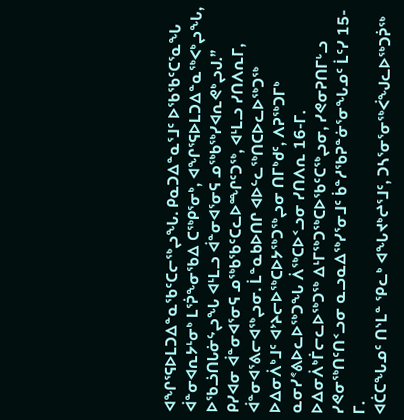ᐊᖏᕐᕋᐅᒪᑐᐃᓐᓇᖃᑦᑕᓕᖅᖢᖓ. ᑭᓇᑐᐃᓐᓇᕐᒧᑦ ᐅᖃᖃᑦᑕᕐᓇᖓ ᐋᓐᓂᐊᕆᔭᒻᓂᒃ ᒪᕐᕉᖕᓂᖃᐃ ᑕᖅᑭᕐᓂᒃ, ᐊᖏᕐᕋᐅᒪᑐᐃᓐᓇᖅᐸᒃᖢᖓ, ᐅᖃᓘᑎᒐᓃᖦᖢᖓ ᐊᒻᒪᓗ ᐋᓐᓂᐊᕐᓂᕋ ᓄᖅᑲᖅᓯᐊᕆᕙᒃᖢᒍ.”
ᑭᓯᐊᓂ ᐋᓐᓂᐊᕐᓂᕋ ᓄᖅᑲᖃᑦᑕᓚᐅᙱᑦᑐᖅ, ᐊᒻᒪᓗ ᓯᑎᐱᕆᒥ, ᐋᓐᓂᐊᕐᕕᓕᐊᖅᖢᓂ. ᒫᓐᓇᑲᐅᑎᒋ ᐊᐅᓪᓚᖅᑎᑕᐅᓚᐅᖅᑐᖅ ᐅᐃᓂᐲᒃᒧᑦ ᐊᔾᔨᓕᐅᖅᑕᐅᔭᖅᑐᖅᖢᓂ ᑎᒥᒃᑯᑦ, ᐱᕈᖅᑐᒥᒃ ᓇᓂᓯᕝᕕᐅᓚᐅᖅᑐᖓ ᐲᖅᑕᐅᑉᓗᓂ ᓯᑎᐱᕆ 16-ᒥ.
ᐅᐃᓂᐲᒃᒦᓕᓚᐅᖅᑐᖅ ᐃᒻᒥᖅᑐᖅᑕᐅᖃᑦᑕᖅᖢᓂ, ᓯᕙᓂᕈᑎᒥᒡᓗ ᓯᕙᓂᖅᑎᑦᑎᑉᓗᓂ ᓇᓗᓇᐃᖅᓯᕐᓂᒧᑦ ᑳᓐᓱᖃᕈᓐᓃᕐᓂᖓᓄᑦ ᒫᑦᓯ 15-ᒥ.
ᐊᑖᑕᖓᓄᑦ ᑎᔅᒪᓐ ᕿᓚᒃ ᐊᖓᔪᒃᖠᕐᒧᑦ, ᑐᓴᕐᓂᕐᓂᖅᐹᖑᓚᐅᖅᑐᕉᖅ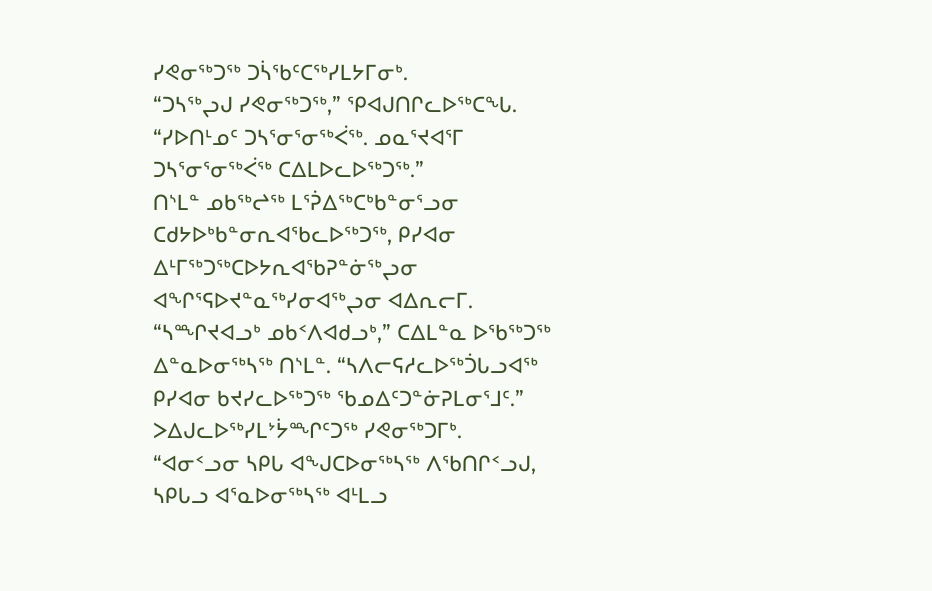ᓯᕙᓂᖅᑐᖅ ᑐᓵᖃᑦᑕᖅᓯᒪᔭᒥᓂᒃ.
“ᑐᓴᖅᖢᒍ ᓯᕙᓂᖅᑐᖅ,” ᕿᐊᒍᑎᒋᓚᐅᖅᑕᖓ. “ᓯᐅᑎᒻᓄᑦ ᑐᓴᕐᓂᕐᓂᖅᐹᖅ. ᓄᓇᕐᔪᐊᕐᒥ ᑐᓴᕐᓂᕐᓂᖅᐹᖅ ᑕᐃᒪᐅᓚᐅᖅᑐᖅ.”
ᑎᔅᒪᓐ ᓄᑲᖅᖠᖅ ᒪᕐᕉᐃᖅᑕᒃᑲᓐᓂᕐᓗᓂ ᑕᑯᔭᐅᒃᑲᓐᓂᕆᐊᖃᓚᐅᖅᑐᖅ, ᑭᓯᐊᓂ ᐃᒻᒥᖅᑐᖅᑕᐅᔭᕆᐊᖃᕈᓐᓃᖅᖢᓂ ᐊᖏᕐᕋᐅᔪᓐᓇᖅᓯᓂᐊᖅᖢᓂ ᐊᐃᕆᓕᒥ.
“ᓴᙱᔪᐊᓗᒃ ᓄᑲᑉᐱᐊᑯᓗᒃ,” ᑕᐃᒪᓐᓇ ᐅᖃᖅᑐᖅ ᐃᓐᓇᐅᓂᖅᓴᖅ ᑎᔅᒪᓐ. “ᓴᐱᓕᕋᓱᓚᐅᖅᑑᒐᓗᐊᖅ ᑭᓯᐊᓂ ᑲᔪᓯᓚᐅᖅᑐᖅ ᖃᓄᐃᑦᑐᓐᓃᕈᒪᓂᕐᒧᑦ.” ᐳᐃᒍᓚᐅᖅᓯᒪᔾᔮᙱᑦᑐᖅ ᓯᕙᓂᖅᑐᒥᒃ.
“ᐊᓂᑉᓗᓂ ᓴᑭᒐ ᐊᖑᑕᐅᓂᖅᓴᖅ ᐱᖃᑎᒋᑉᓗᒍ, ᓴᑭᒐᓗ ᐊᕐᓇᐅᓂᖅᓴᖅ ᐊᒻᒪᓗ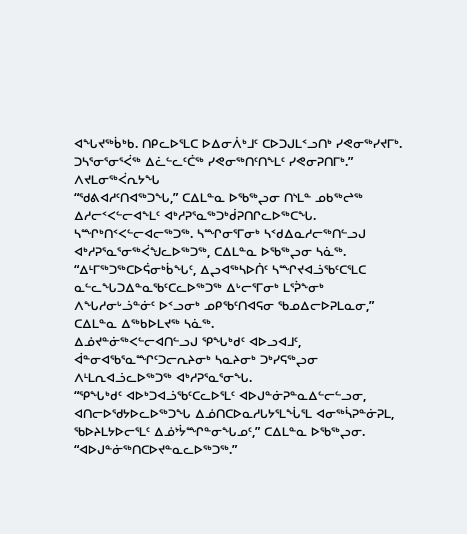ᐊᖓᔪᖅᑳᒃᑲ. ᑎᑭᓚᐅᕐᒪᑕ ᐅᐃᓂᐲᒃᒧᑦ ᑕᐅᑐᒍᒪᑉᓗᑎᒃ ᓯᕙᓂᖅᓯᔪᒥᒃ. ᑐᓴᕐᓂᕐᓂᕐᐹᖅ ᐃᓛᓪᓚᑦᑖᖅ ᓯᕙᓂᖅᑎᑦᑎᖕᒪᑦ ᓯᕙᓂᕈᑎᒥᒃ.”
ᐱᔪᒪᓂᖅᐹᕆᔭᖓ
“ᖁᕕᐊᓱᑦᑎᐊᖅᑐᖓ,” ᑕᐃᒪᓐᓇ ᐅᖃᖅᖢᓂ ᑎᔅᒪᓐ ᓄᑲᖅᖠᖅ ᐃᓱᓕᑉᐸᓪᓕᐊᖕᒪᑦ ᐊᒃᓱᕈᕐᓇᖅᑐᒃᑰᕈᑎᒋᓚᐅᖅᑕᖓ.
ᓴᙱᒃᑎᑉᐸᓪᓕᐊᓕᖅᑐᖅ. ᓴᙱᓂᕐᒥᓂᒃ ᓴᑉᑯᐃᓇᓱᓕᖅᑎᓪᓗᒍ ᐊᒃᓱᕈᕐᓇᕐᓂᖅᐹᖑᓚᐅᖅᑐᖅ, ᑕᐃᒪᓐᓇ ᐅᖃᖅᖢᓂ ᓴᓈᖅ.
“ᐃᒻᒥᖅᑐᖅᑕᐅᕌᓂᒃᑳᖓᑦ, ᐃᖢᐊᖅᓴᐅᑏᑦ ᓴᙱᔪᐊᓘᖃᑦᑕᕐᒪᑕ ᓇᓪᓚᖓᑐᐃᓐᓇᖃᑦᑕᓚᐅᖅᑐᖅ ᐃᒡᓕᕐᒥᓂᒃ ᒪᕐᕉᖕᓂᒃ ᐱᖓᓱᓂᒡᓘᓐᓃᑦ ᐅᑉᓗᓂᒃ ᓄᑭᖃᑦᑎᐊᕋᓂ ᖃᓄᐃᓕᐅᕈᒪᓇᓂ,” ᑕᐃᒪᓐᓇ ᐃᖅᑲᐅᒪᔪᖅ ᓴᓈᖅ.
ᐃᓅᔪᓐᓃᖅᐸᓪᓕᐊᑎᓪᓗᒍ ᕿᖓᒃᑯᑦ ᐊᐅᓗᐊᒧᑦ, ᐋᓐᓂᐊᖃᕐᓇᙱᑦᑐᓕᕆᔨᓂᒃ ᓴᓇᔨᓂᒃ ᑐᒃᓯᕋᖅᖢᓂ ᐱᒻᒪᕆᐊᓘᓚᐅᖅᑐᖅ ᐊᒃᓱᕈᕐᓇᕐᓂᖓ.
“ᕿᖓᒃᑯᑦ ᐊᐅᒃᑐᐊᓘᖃᑦᑕᓚᐅᕐᒪᑦ ᐊᐅᒍᓐᓃᕈᓐᓇᐃᓪᓕᓪᓗᓂ, ᐊᑎᓕᐅᖁᔭᐅᓚᐅᖅᑐᖓ ᐃᓅᑎᑕᐅᓇᓱᒐᔭᕐᒪᖔᕐᒪ ᐊᓂᖅᓵᕈᓐᓃᕈᒪ, ᖃᐅᔨᒪᔭᐅᓕᕐᒪᑦ ᐃᓅᔾᔮᙱᓐᓂᖓᓄᑦ,” ᑕᐃᒪᓐᓇ ᐅᖃᖅᖢᓂ. “ᐊᐅᒍᓐᓃᖅᑎᑕᐅᔪᓐᓇᓚᐅᖅᑐᖅ.”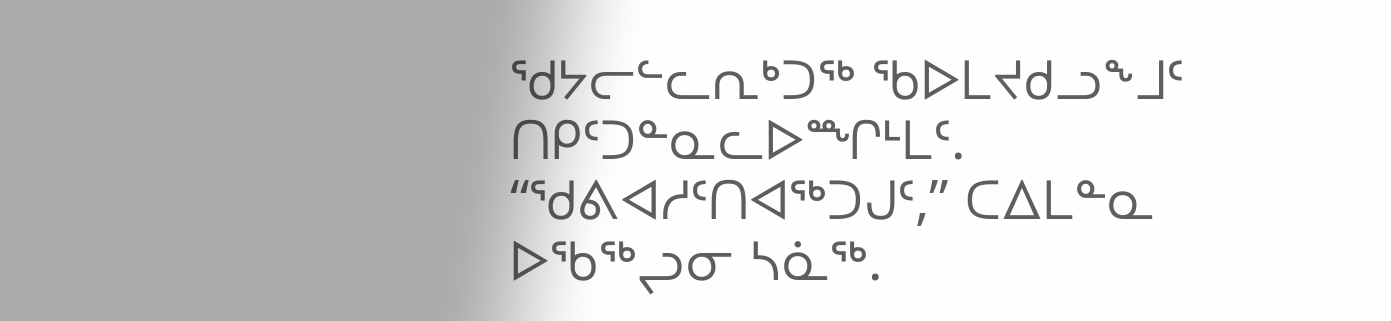ᖁᔭᓕᓪᓚᕆᒃᑐᖅ ᖃᐅᒪᔪᑯᓗᖕᒧᑦ ᑎᑭᑦᑐᓐᓇᓚᐅᙱᒻᒪᑦ.
“ᖁᕕᐊᓱᑦᑎᐊᖅᑐᒍᑦ,” ᑕᐃᒪᓐᓇ ᐅᖃᖅᖢᓂ ᓴᓈᖅ.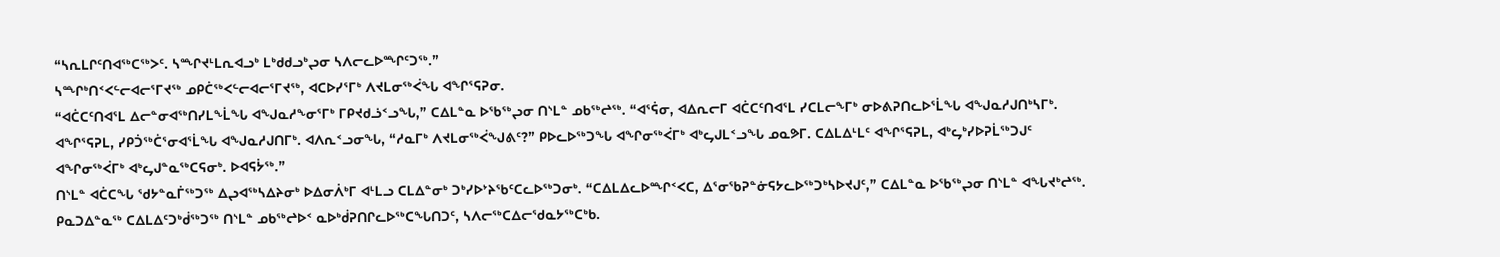“ᓴᕆᒪᒋᑦᑎᐊᖅᑕᖅᐳᑦ. ᓴᙱᔪᒻᒪᕆᐊᓗᒃ ᒪᒃᑯᑯᓗᒃᖢᓂ ᓴᐱᓕᓚᐅᙱᑦᑐᖅ.”
ᓴᙱᒃᑎᑉᐸᓪᓕᐊᓕᕐᒥᔪᖅ ᓄᑭᑖᖅᐸᓪᓕᐊᓕᕐᒥᔪᖅ, ᐊᑕᐅᓯᕐᒥᒃ ᐱᔪᒪᓂᖅᐹᖓ ᐊᖏᕐᕋᕈᓂ.
“ᐊᑖᑕᑦᑎᐊᕐᒪ ᐃᓕᓐᓂᐊᖅᑎᓯᒪᖕᒫᖓ ᐊᖑᓇᓱᖕᓂᕐᒥᒃ ᒥᑭᔪᑯᓘᑉᓗᖓ,” ᑕᐃᒪᓐᓇ ᐅᖃᖅᖢᓂ ᑎᔅᒪᓐ ᓄᑲᖅᖠᖅ. “ᐊᕐᕌᓂ, ᐊᐃᕆᓕᒥ ᐊᑖᑕᑦᑎᐊᕐᒪ ᓯᑕᒪᓕᖕᒥᒃ ᓂᐅᕕᕈᑎᓚᐅᕐᒫᖓ ᐊᖑᓇᓱᒍᑎᒃᓴᒥᒃ. ᐊᖏᕐᕋᕈᒪ, ᓯᑭᑑᖅᑖᕐᓂᐊᕐᒫᖓ ᐊᖑᓇᓱᒍᑎᒥᒃ. ᐊᐱᕆᑉᓗᓂᖓ, “ᓱᓇᒥᒃ ᐱᔪᒪᓂᖅᐹᖑᕕᑦ?” ᑭᐅᓚᐅᖅᑐᖓ ᐊᖏᓂᖅᐹᒥᒃ ᐊᒃᖤᒍᒪᑉᓗᖓ ᓄᓇᕗᒥ. ᑕᐃᒪᐃᒻᒪᑦ ᐊᖏᕐᕋᕈᒪ, ᐊᒃᖤᒃᓯᐅᕈᒫᖅᑐᒍᑦ ᐊᖏᓂᖅᐹᒥᒃ ᐊᒃᖤᒍᓐᓇᖅᑕᕋᓂᒃ. ᐅᐊᕋᔮᖅ.”
ᑎᔅᒪᓐ ᐊᑖᑕᖓ ᖁᔭᓐᓇᒦᖅᑐᖅ ᐃᖢᐊᖅᓴᐃᔨᓂᒃ ᐅᐃᓂᐲᒃᒥ ᐊᒻᒪᓗ ᑕᒪᐃᓐᓂᒃ ᑐᒃᓯᐅᔾᔨᖃᑦᑕᓚᐅᖅᑐᓂᒃ. “ᑕᐃᒪᐃᓚᐅᙱᑉᐸᑕ, ᐃᕐᓂᖃᕈᓐᓃᕋᔭᓚᐅᖅᑐᒃᓴᐅᔪᒍᑦ,” ᑕᐃᒪᓐᓇ ᐅᖃᖅᖢᓂ ᑎᔅᒪᓐ ᐊᖓᔪᒃᖠᖅ.
ᑭᓇᑐᐃᓐᓇᖅ ᑕᐃᒪᐃᑦᑐᒃᑰᖅᑐᖅ ᑎᔅᒪᓐ ᓄᑲᖅᖠᐅᑉ ᓇᐅᒃᑰᕈᑎᒋᓚᐅᖅᑕᖓᑎᑐᑦ, ᓴᐱᓕᖅᑕᐃᓕᖁᓇᔭᖅᑕᒃᑲ.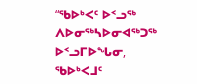“ᖃᐅᒃᐸᑦ ᐅᑉᓗᖅ ᐱᐅᓂᖅᓴᐅᓂᐊᖅᑐᖅ ᐅᑉᓗᒥᐅᖓᓂ, ᖃᐅᒃᐸᒧᑦ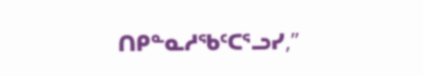ᑎᑭᓐᓇᓱᖃᑦᑕᕐᓗᓯ,”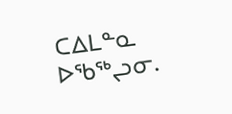ᑕᐃᒪᓐᓇ ᐅᖃᖅᖢᓂ.